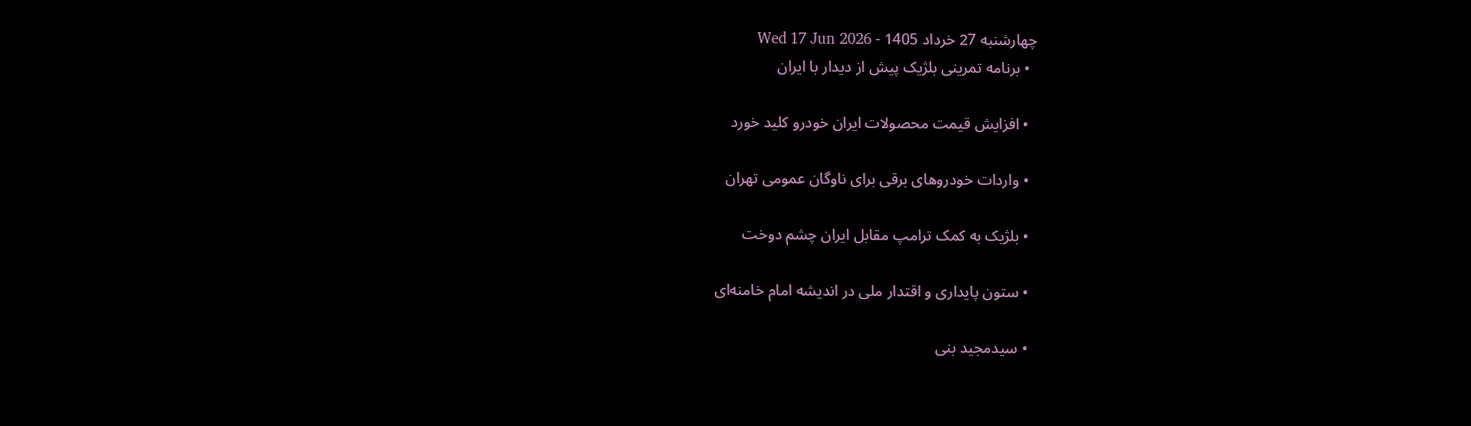چهارشنبه 27 خرداد 1405 - Wed 17 Jun 2026
  • برنامه تمرینی بلژیک پیش از دیدار با ایران

  • افزایش قیمت محصولات ایران خودرو کلید خورد

  • واردات خودروهای برقی برای ناوگان عمومی تهران

  • بلژیک به کمک ترامپ مقابل ایران چشم دوخت

  • ستون پایداری و اقتدار ملی در اندیشه امام خامنه‌ای

  • سیدمجید بنی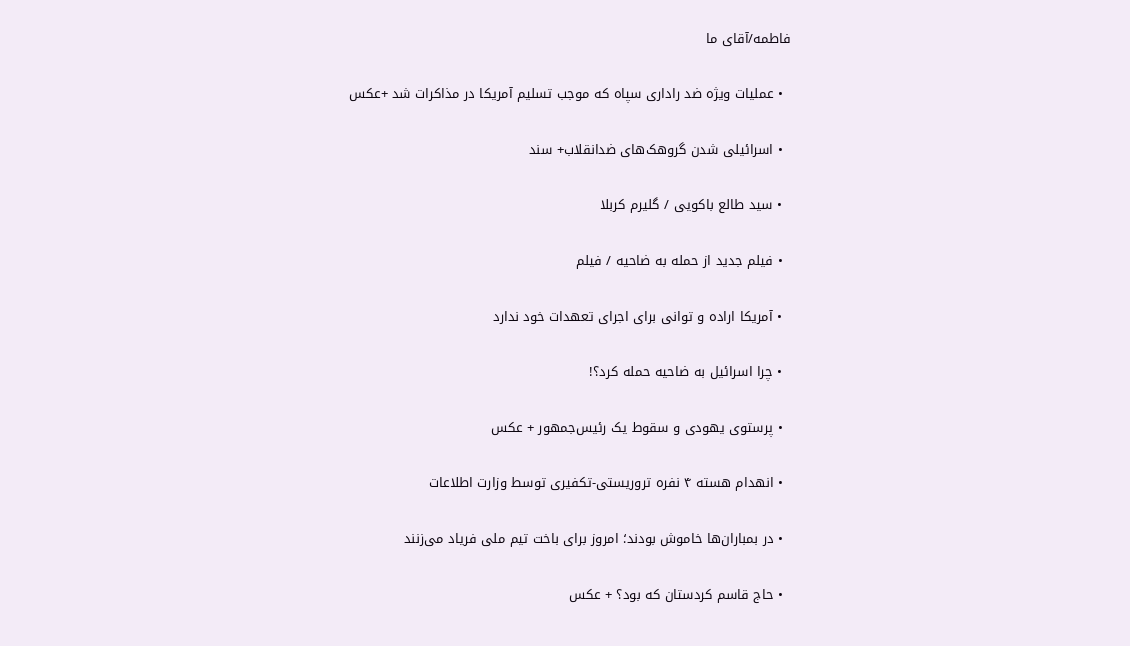فاطمه/آقای ما

  • عملیات ویژه ضد راداری سپاه که موجب تسلیم آمریکا در مذاکرات شد +عکس

  • اسرائیلی شدن گروهک‌های ضدانقلاب+ سند

  • سید طالع باکویی / گلیرم کربلا

  • فیلم جدید از حمله به ضاحیه / فیلم

  • آمریکا اراده و توانی برای اجرای تعهدات خود ندارد

  • چرا اسرائیل به ضاحیه حمله کرد؟!

  • پرستوی یهودی و سقوط یک رئیس‌جمهور + عکس

  • انهدام هسته ۴ نفره تروریستی-تکفیری توسط وزارت اطلاعات

  • در بمباران‌ها خاموش بودند؛ امروز برای باخت تیم ملی فریاد می‌زنند

  • حاج قاسم کردستان که بود؟ + عکس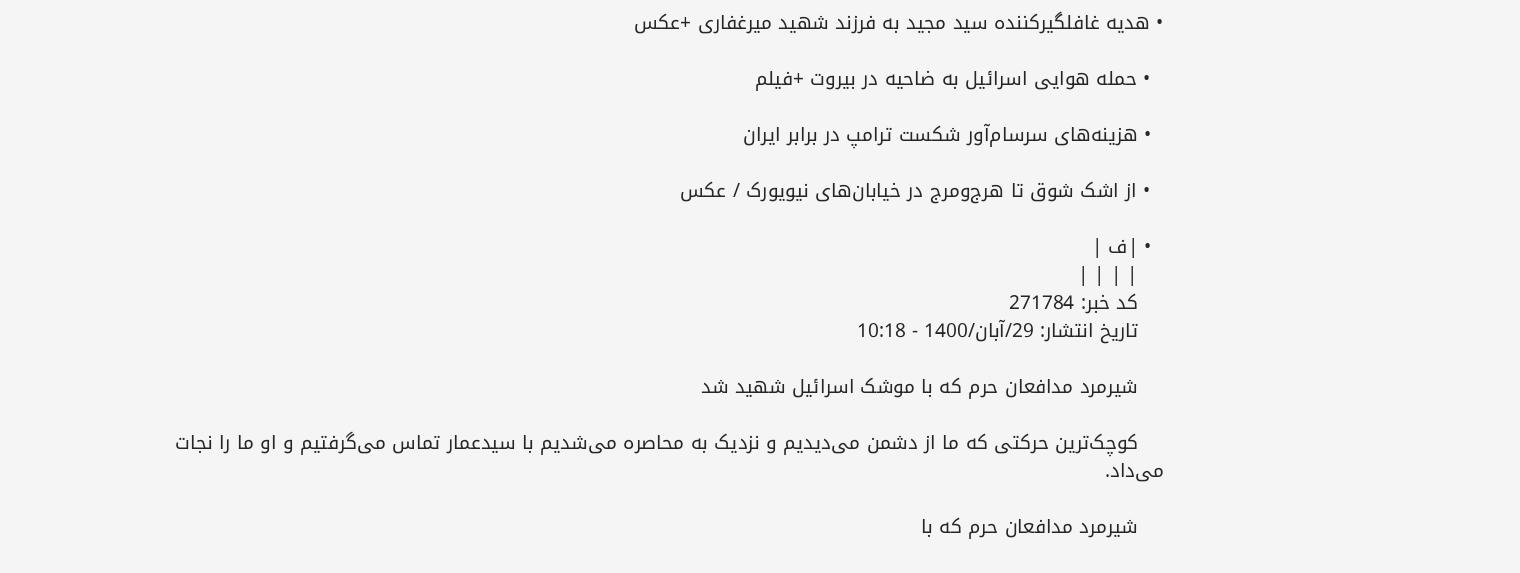• هدیه غافلگیرکننده سید مجید به فرزند شهید میرغفاری +عکس

  • حمله هوایی اسرائیل به ضاحیه در بیروت +فیلم

  • هزینه‌های سرسام‌آور شکست ترامپ در برابر ایران

  • از اشک شوق تا هرج‌ومرج در خیابان‌های نیویورک / عکس

  • |ف |
    | | | |
    کد خبر: 271784
    تاریخ انتشار: 29/آبان/1400 - 10:18

    شیرمرد مدافعان حرم که با موشک اسرائیل شهید شد

    کوچک‌ترین حرکتی که ما از دشمن می‌دیدیم و نزدیک به محاصره می‌شدیم با سیدعمار تماس می‌گرفتیم و او ما را نجات می‌داد.

    شیرمرد مدافعان حرم که با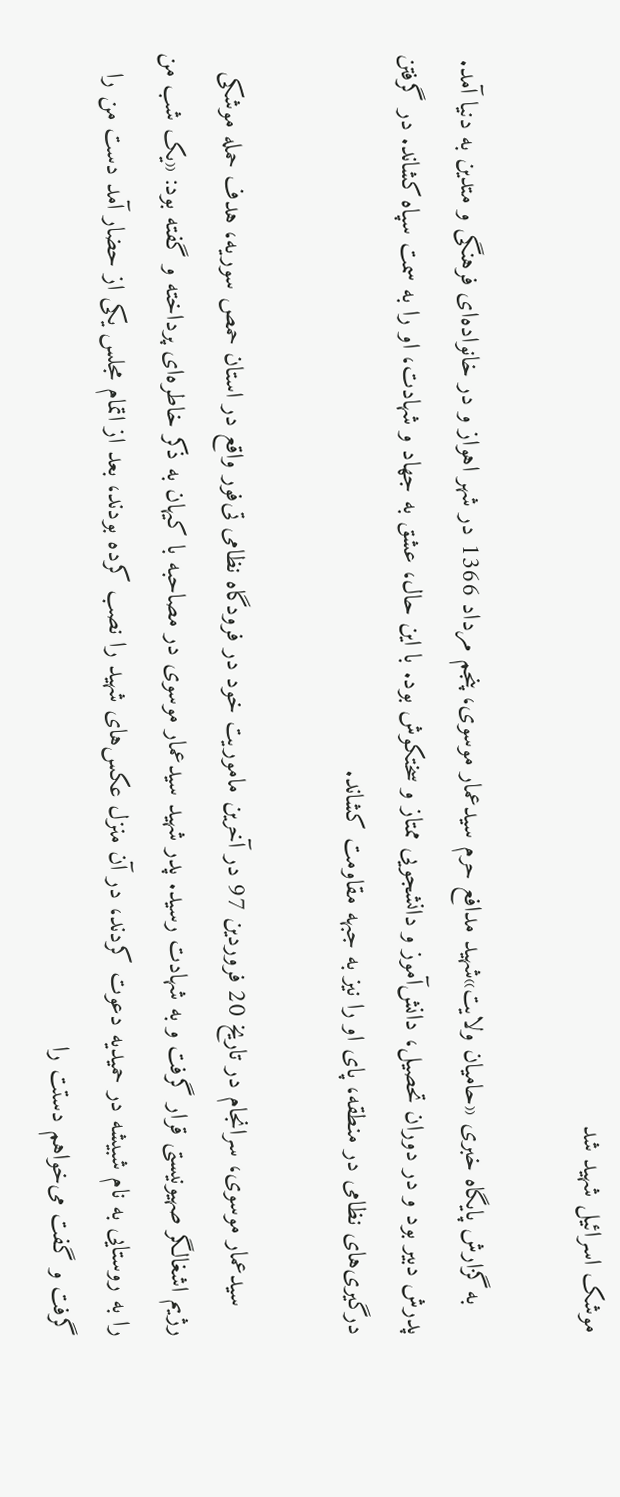موشک اسرائیل شهید شد

    به گزارش پایگاه خبری «حامیان ولایت»شهید مدافع حرم سیدعمار موسوی، پنجم مرداد 1366 در شهر اهواز و در خانواده‌ای فرهنگی و متدین به دنیا آمد. پدرش دبیر بود و در دوران تحصیل، دانش‌آموز و دانشجویی ممتاز و سختکوش بود. با این حال، عشق به جهاد و شهادت، او را به سمت سپاه کشاند. در گرفتن درگیری‌های نظامی در منطقه، پای او را نیز به جبهه مقاومت کشاند.

    سیدعمار موسوی، سرانجام در تاریخ 20 فروردین 97 در آخرین ماموریت خود در فرودگاه نظامی تی‌فور واقع در استان حمص سوریه، هدف حمله موشکی رژیم ‌اشغالگر صهیونیستی قرار گرفت و به شهادت رسید. پدر شهید سیدعمار موسوی در مصاحبه با کیهان به ذکر خاطره‌ای پرداخته و گفته بود: «یک شب من را به روستایی به نام شبیشه در حمیدیه دعوت کردند، در آن منزل عکس‌های شهید را نصب کرده بودند، بعد از اتمام مجلس یکی از حضار آمد دست من را گرفت و گفت می‌خواهم دستت را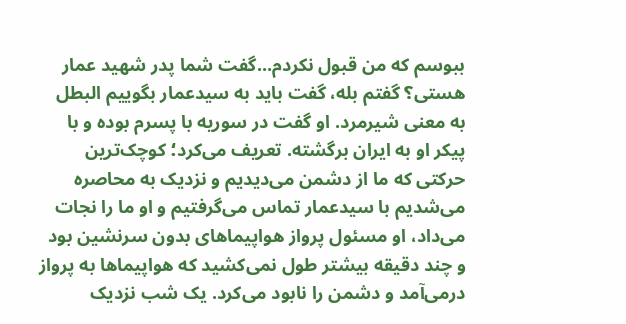ببوسم که من قبول نکردم...گفت شما پدر شهید عمار هستی؟ گفتم بله، گفت باید به سیدعمار بگوییم البطل به معنی شیرمرد. او گفت در سوریه با پسرم بوده و با پیکر او به ایران برگشته. تعریف می‌کرد؛ کوچک‌ترین حرکتی که ما از دشمن می‌دیدیم و نزدیک به محاصره می‌شدیم با سیدعمار تماس می‌گرفتیم و او ما را نجات می‌داد، او مسئول پرواز هواپیماهای بدون سرنشین بود و چند دقیقه بیشتر طول نمی‌کشید که هواپیماها به پرواز درمی‌آمد و دشمن را نابود می‌کرد. یک شب نزدیک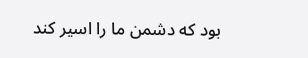بود که دشمن ما را اسیر کند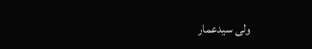ولی سیدعمار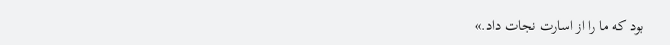بود که ما را از اسارت نجات داد.»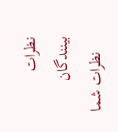نظرات بینندگان
    نظرات شما